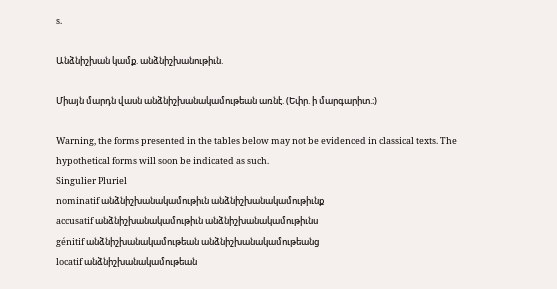s.

Անձնիշխան կամք. անձնիշխանութիւն.

Միայն մարդն վասն անձնիշխանակամութեան առնէ. (Եփր. ի մարգարիտ.։)

Warning, the forms presented in the tables below may not be evidenced in classical texts. The hypothetical forms will soon be indicated as such.
Singulier Pluriel
nominatif անձնիշխանակամութիւն անձնիշխանակամութիւնք
accusatif անձնիշխանակամութիւն անձնիշխանակամութիւնս
génitif անձնիշխանակամութեան անձնիշխանակամութեանց
locatif անձնիշխանակամութեան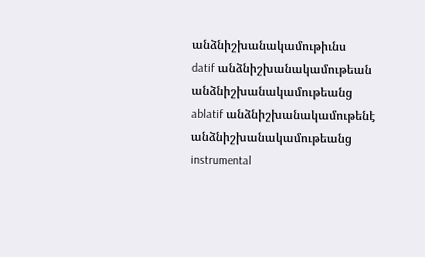անձնիշխանակամութիւնս
datif անձնիշխանակամութեան անձնիշխանակամութեանց
ablatif անձնիշխանակամութենէ անձնիշխանակամութեանց
instrumental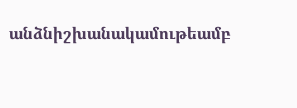անձնիշխանակամութեամբ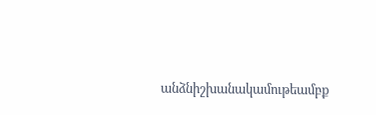անձնիշխանակամութեամբք